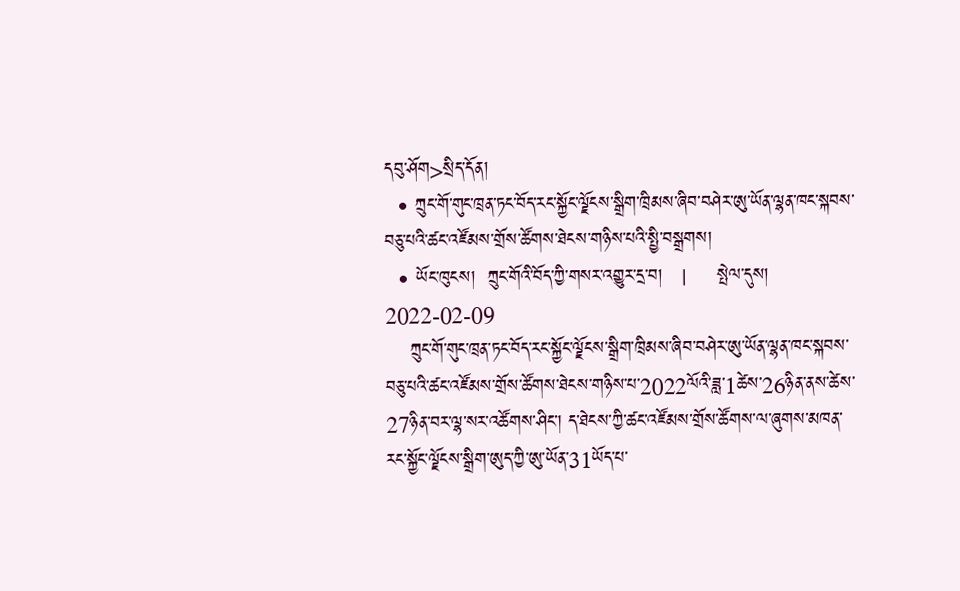དབུ་ཤོག>སྲིད་དོན།
  • ཀྲུང་གོ་གུང་ཁྲན་ཏང་བོད་རང་སྐྱོང་ལྗོངས་སྒྲིག་ཁྲིམས་ཞིབ་བཤེར་ཨུ་ཡོན་ལྷན་ཁང་སྐབས་བཅུ་པའི་ཚང་འཛོམས་གྲོས་ཚོགས་ཐེངས་གཉིས་པའི་སྤྱི་བསྒྲགས།
  • ཡོང་ཁུངས།  ཀྲུང་གོའི་བོད་ཀྱི་གསར་འགྱུར་དྲ་བ།   |     སྤེལ་དུས།  2022-02-09
    ཀྲུང་གོ་གུང་ཁྲན་ཏང་བོད་རང་སྐྱོང་ལྗོངས་སྒྲིག་ཁྲིམས་ཞིབ་བཤེར་ཨུ་ཡོན་ལྷན་ཁང་སྐབས་བཅུ་པའི་ཚང་འཛོམས་གྲོས་ཚོགས་ཐེངས་གཉིས་པ་2022ལོའི་ཟླ་1ཚེས་26ཉིན་ནས་ཚེས་27ཉིན་བར་ལྷ་སར་འཚོགས་ཤིང་། ད་ཐེངས་ཀྱི་ཚང་འཛོམས་གྲོས་ཚོགས་ལ་ཞུགས་མཁན་རང་སྐྱོང་ལྗོངས་སྒྲིག་ཨུད་ཀྱི་ཨུ་ཡོན་31ཡོད་པ་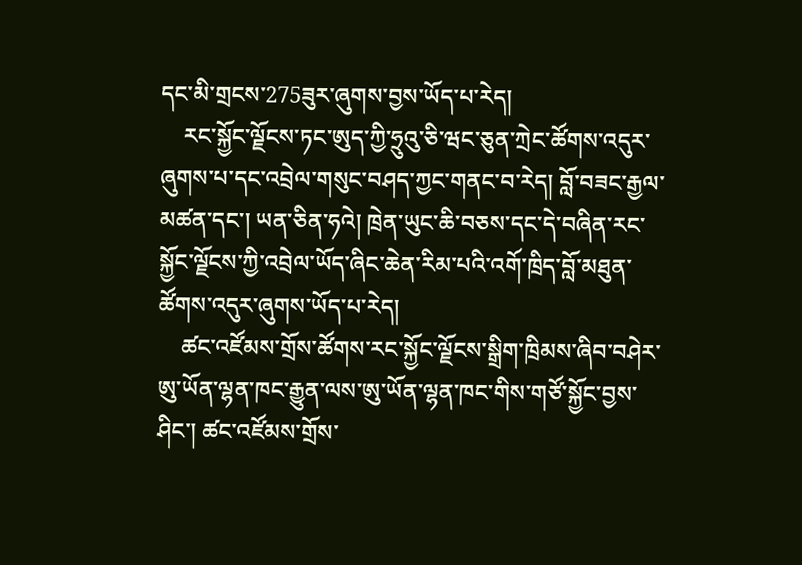དང་མི་གྲངས་275ཟུར་ཞུགས་བྱས་ཡོད་པ་རེད།
    རང་སྐྱོང་ལྗོངས་ཏང་ཨུད་ཀྱི་ཧྲུའུ་ཅི་ཝང་ཅུན་ཀྲེང་ཚོགས་འདུར་ཞུགས་པ་དང་འབྲེལ་གསུང་བཤད་ཀྱང་གནང་བ་རེད། བློ་བཟང་རྒྱལ་མཚན་དང་། ཡན་ཅིན་ཧའེ། ཁྲེན་ཡུང་ཆི་བཅས་དང་དེ་བཞིན་རང་སྐྱོང་ལྗོངས་ཀྱི་འབྲེལ་ཡོད་ཞིང་ཆེན་རིམ་པའི་འགོ་ཁྲིད་བློ་མཐུན་ཚོགས་འདུར་ཞུགས་ཡོད་པ་རེད།
    ཚང་འཛོམས་གྲོས་ཚོགས་རང་སྐྱོང་ལྗོངས་སྒྲིག་ཁྲིམས་ཞིབ་བཤེར་ཨུ་ཡོན་ལྷན་ཁང་རྒྱུན་ལས་ཨུ་ཡོན་ལྷན་ཁང་གིས་གཙོ་སྐྱོང་བྱས་ཤིང་། ཚང་འཛོམས་གྲོས་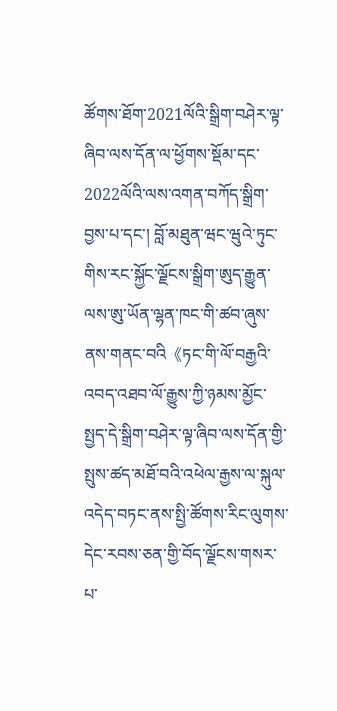ཚོགས་ཐོག་2021ལོའི་སྒྲིག་བཤེར་ལྟ་ཞིབ་ལས་དོན་ལ་ཕྱོགས་སྡོམ་དང་2022ལོའི་ལས་འགན་བཀོད་སྒྲིག་བྱས་པ་དང་། བློ་མཐུན་ཝང་ཝུའེ་ཏུང་གིས་རང་སྐྱོང་ལྗོངས་སྒྲིག་ཨུད་རྒྱུན་ལས་ཨུ་ཡོན་ལྷན་ཁང་གི་ཚབ་ཞུས་ནས་གནང་བའི《ཏང་གི་ལོ་བརྒྱའི་འབད་འཐབ་ལོ་རྒྱུས་ཀྱི་ཉམས་མྱོང་སྤྱད་དེ་སྒྲིག་བཤེར་ལྟ་ཞིབ་ལས་དོན་གྱི་སྤུས་ཚད་མཐོ་བའི་འཕེལ་རྒྱས་ལ་སྐུལ་འདེད་བཏང་ནས་སྤྱི་ཚོགས་རིང་ལུགས་དེང་རབས་ཅན་གྱི་བོད་ལྗོངས་གསར་པ་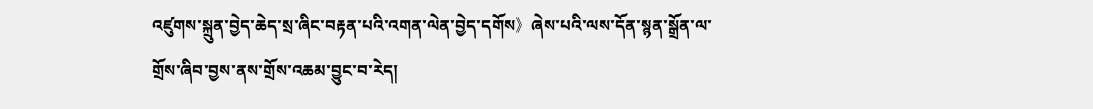འཛུགས་སྐྲུན་བྱེད་ཆེད་སྲ་ཞིང་བརྟན་པའི་འགན་ལེན་བྱེད་དགོས》ཞེས་པའི་ལས་དོན་སྙན་སྒྲོན་ལ་གྲོས་ཞིབ་བྱས་ནས་གྲོས་འཆམ་བྱུང་བ་རེད།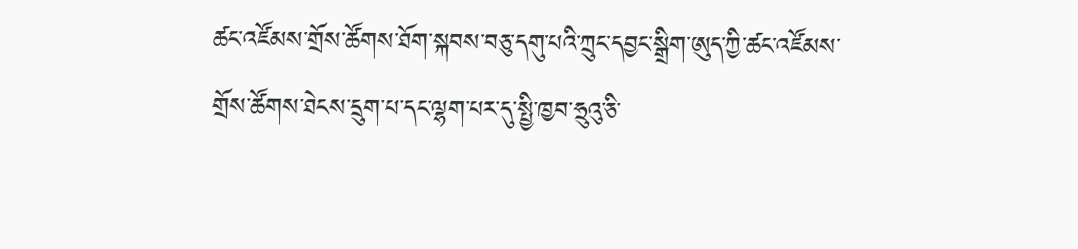ཚང་འཛོམས་གྲོས་ཚོགས་ཐོག་སྐབས་བཅུ་དགུ་པའི་ཀྲུང་དབྱང་སྒྲིག་ཨུད་ཀྱི་ཚང་འཛོམས་གྲོས་ཚོགས་ཐེངས་དྲུག་པ་དང་ལྷག་པར་དུ་སྤྱི་ཁྱབ་ཧྲུའུ་ཅི་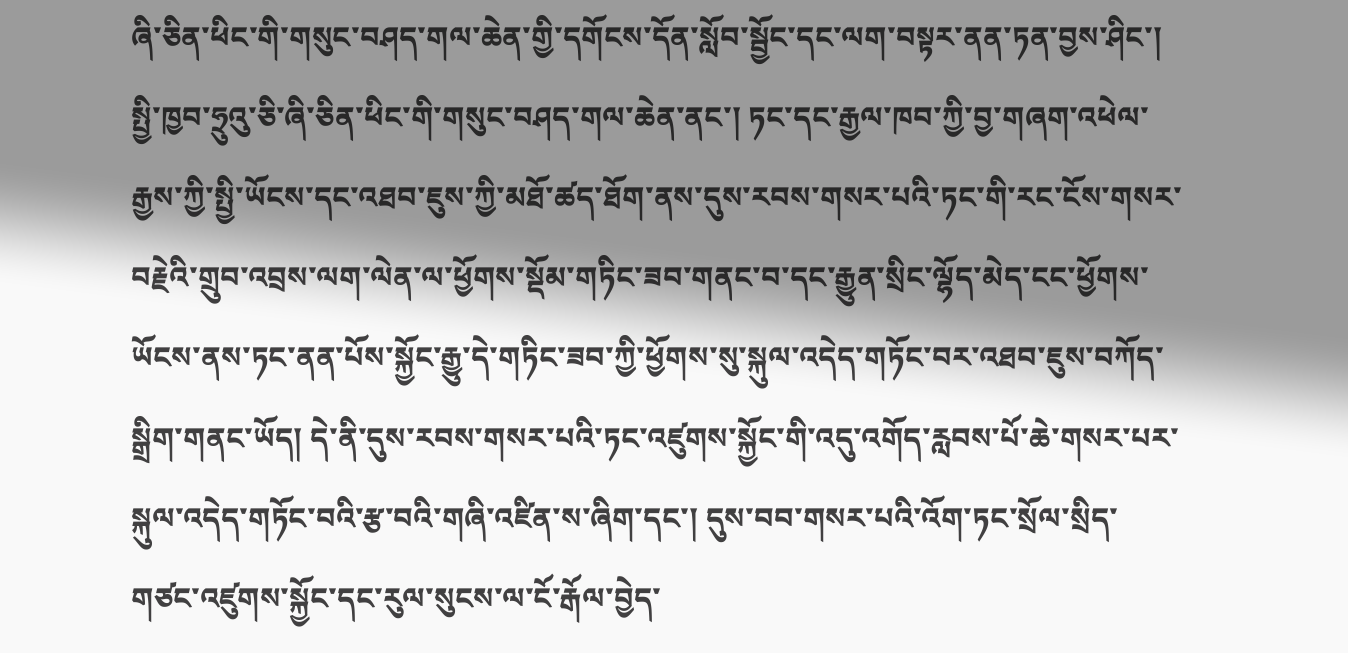ཞི་ཅིན་ཕིང་གི་གསུང་བཤད་གལ་ཆེན་གྱི་དགོངས་དོན་སློབ་སྦྱོང་དང་ལག་བསྟར་ནན་ཏན་བྱས་ཤིང་། སྤྱི་ཁྱབ་ཧྲུའུ་ཅི་ཞི་ཅིན་ཕིང་གི་གསུང་བཤད་གལ་ཆེན་ནང་། ཏང་དང་རྒྱལ་ཁབ་ཀྱི་བྱ་གཞག་འཕེལ་རྒྱས་ཀྱི་སྤྱི་ཡོངས་དང་འཐབ་ཇུས་ཀྱི་མཐོ་ཚད་ཐོག་ནས་དུས་རབས་གསར་པའི་ཏང་གི་རང་ངོས་གསར་བརྗེའི་གྲུབ་འབྲས་ལག་ལེན་ལ་ཕྱོགས་སྡོམ་གཏིང་ཟབ་གནང་བ་དང་རྒྱུན་སྲིང་ལྷོད་མེད་ངང་ཕྱོགས་ཡོངས་ནས་ཏང་ནན་པོས་སྐྱོང་རྒྱུ་དེ་གཏིང་ཟབ་ཀྱི་ཕྱོགས་སུ་སྐུལ་འདེད་གཏོང་བར་འཐབ་ཇུས་བཀོད་སྒྲིག་གནང་ཡོད། དེ་ནི་དུས་རབས་གསར་པའི་ཏང་འཛུགས་སྐྱོང་གི་འདུ་འགོད་རླབས་པོ་ཆེ་གསར་པར་སྐུལ་འདེད་གཏོང་བའི་རྩ་བའི་གཞི་འཛིན་ས་ཞིག་དང་། དུས་བབ་གསར་པའི་འོག་ཏང་སྲོལ་སྲིད་གཙང་འཛུགས་སྐྱོང་དང་རུལ་སུངས་ལ་ངོ་རྒོལ་བྱེད་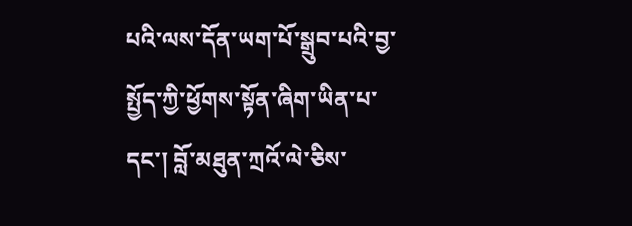པའི་ལས་དོན་ཡག་པོ་སྒྲུབ་པའི་བྱ་སྤྱོད་ཀྱི་ཕྱོགས་སྟོན་ཞིག་ཡིན་པ་དང་། བློ་མཐུན་ཀྲའོ་ལེ་ཅིས་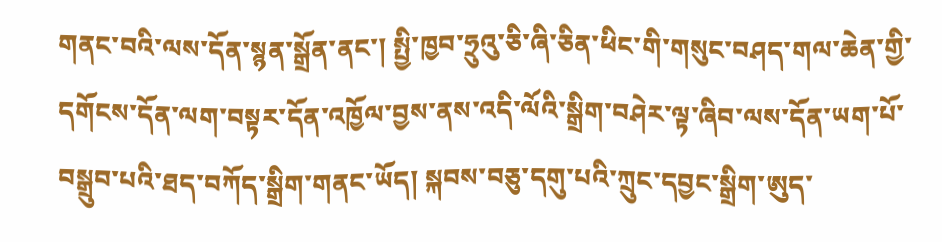གནང་བའི་ལས་དོན་སྙན་སྒྲོན་ནང་། སྤྱི་ཁྱབ་ཧྲུའུ་ཅི་ཞི་ཅིན་ཕིང་གི་གསུང་བཤད་གལ་ཆེན་གྱི་དགོངས་དོན་ལག་བསྟར་དོན་འཁྱོལ་བྱས་ནས་འདི་ལོའི་སྒྲིག་བཤེར་ལྟ་ཞིབ་ལས་དོན་ཡག་པོ་བསྒྲུབ་པའི་ཐད་བཀོད་སྒྲིག་གནང་ཡོད། སྐབས་བཅུ་དགུ་པའི་ཀྲུང་དབྱང་སྒྲིག་ཨུད་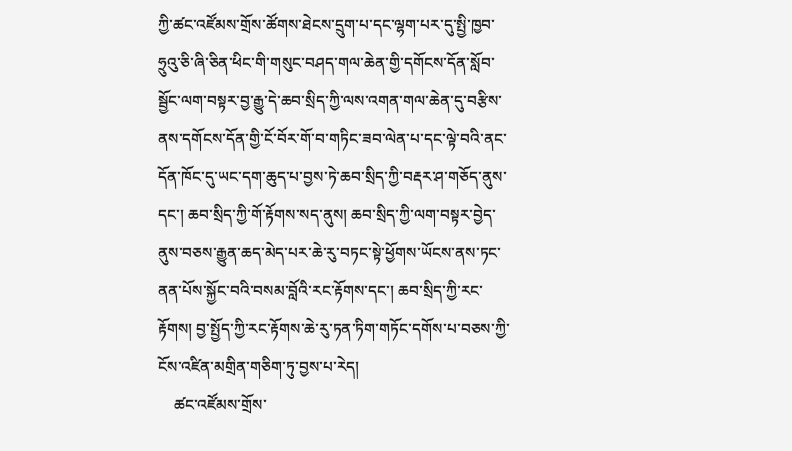ཀྱི་ཚང་འཛོམས་གྲོས་ཚོགས་ཐེངས་དྲུག་པ་དང་ལྷག་པར་དུ་སྤྱི་ཁྱབ་ཧྲུའུ་ཅི་ཞི་ཅིན་ཕིང་གི་གསུང་བཤད་གལ་ཆེན་གྱི་དགོངས་དོན་སློབ་སྦྱོང་ལག་བསྟར་བྱ་རྒྱུ་དེ་ཆབ་སྲིད་ཀྱི་ལས་འགན་གལ་ཆེན་དུ་བརྩིས་ནས་དགོངས་དོན་གྱི་ངོ་བོར་གོ་བ་གཏིང་ཟབ་ལེན་པ་དང་ལྟེ་བའི་ནང་དོན་ཁོང་དུ་ཡང་དག་ཆུད་པ་བྱས་ཏེ་ཆབ་སྲིད་ཀྱི་བརྡར་ཤ་གཅོད་ནུས་དང་། ཆབ་སྲིད་ཀྱི་གོ་རྟོགས་སད་ནུས། ཆབ་སྲིད་ཀྱི་ལག་བསྟར་བྱེད་ནུས་བཅས་རྒྱུན་ཆད་མེད་པར་ཆེ་རུ་བཏང་སྟེ་ཕྱོགས་ཡོངས་ནས་ཏང་ནན་པོས་སྐྱོང་བའི་བསམ་བློའི་རང་རྟོགས་དང་། ཆབ་སྲིད་ཀྱི་རང་རྟོགས། བྱ་སྤྱོད་ཀྱི་རང་རྟོགས་ཆེ་རུ་ཏན་ཏིག་གཏོང་དགོས་པ་བཅས་ཀྱི་ངོས་འཛིན་མགྲིན་གཅིག་ཏུ་བྱས་པ་རེད།
    ཚང་འཛོམས་གྲོས་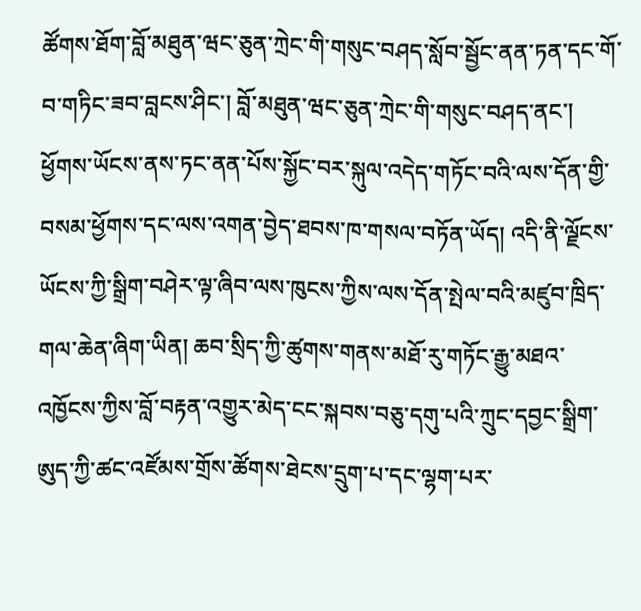ཚོགས་ཐོག་བློ་མཐུན་ཝང་ཅུན་ཀྲེང་གི་གསུང་བཤད་སློབ་སྦྱོང་ནན་ཏན་དང་གོ་བ་གཏིང་ཟབ་བླངས་ཤིང་། བློ་མཐུན་ཝང་ཅུན་ཀྲེང་གི་གསུང་བཤད་ནང་། ཕྱོགས་ཡོངས་ནས་ཏང་ནན་པོས་སྐྱོང་བར་སྐུལ་འདེད་གཏོང་བའི་ལས་དོན་གྱི་བསམ་ཕྱོགས་དང་ལས་འགན་བྱེད་ཐབས་ཁ་གསལ་བཏོན་ཡོད། འདི་ནི་ལྗོངས་ཡོངས་ཀྱི་སྒྲིག་བཤེར་ལྟ་ཞིབ་ལས་ཁུངས་ཀྱིས་ལས་དོན་སྤེལ་བའི་མཛུབ་ཁྲིད་གལ་ཆེན་ཞིག་ཡིན། ཆབ་སྲིད་ཀྱི་ཚུགས་གནས་མཐོ་རུ་གཏོང་རྒྱུ་མཐའ་འཁྱོངས་ཀྱིས་བློ་བརྟན་འགྱུར་མེད་ངང་སྐབས་བཅུ་དགུ་པའི་ཀྲུང་དབྱང་སྒྲིག་ཨུད་ཀྱི་ཚང་འཛོམས་གྲོས་ཚོགས་ཐེངས་དྲུག་པ་དང་ལྷག་པར་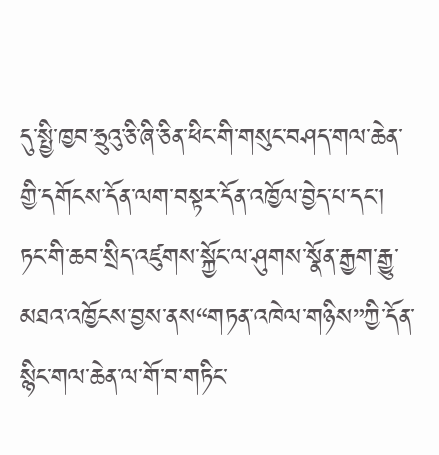དུ་སྤྱི་ཁྱབ་ཧྲུའུ་ཅི་ཞི་ཅིན་ཕིང་གི་གསུང་བཤད་གལ་ཆེན་གྱི་དགོངས་དོན་ལག་བསྟར་དོན་འཁྱོལ་བྱེད་པ་དང་། ཏང་གི་ཆབ་སྲིད་འཛུགས་སྐྱོང་ལ་ཤུགས་སྣོན་རྒྱག་རྒྱུ་མཐའ་འཁྱོངས་བྱས་ནས“གཏན་འཁེལ་གཉིས”ཀྱི་དོན་སྙིང་གལ་ཆེན་ལ་གོ་བ་གཏིང་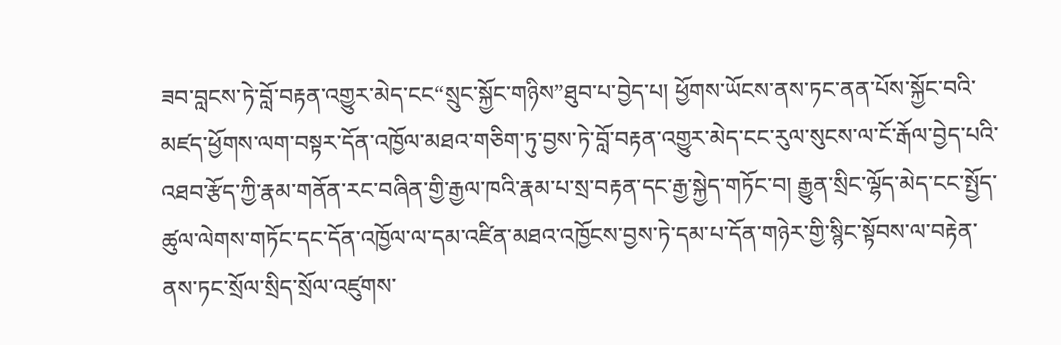ཟབ་བླངས་ཏེ་བློ་བརྟན་འགྱུར་མེད་ངང“སྲུང་སྐྱོང་གཉིས”ཐུབ་པ་བྱེད་པ། ཕྱོགས་ཡོངས་ནས་ཏང་ནན་པོས་སྐྱོང་བའི་མཛད་ཕྱོགས་ལག་བསྟར་དོན་འཁྱོལ་མཐའ་གཅིག་ཏུ་བྱས་ཏེ་བློ་བརྟན་འགྱུར་མེད་ངང་རུལ་སུངས་ལ་ངོ་རྒོལ་བྱེད་པའི་འཐབ་རྩོད་ཀྱི་རྣམ་གནོན་རང་བཞིན་གྱི་རྒྱལ་ཁའི་རྣམ་པ་སྲ་བརྟན་དང་རྒྱ་སྐྱེད་གཏོང་བ། རྒྱུན་སྲིང་ལྷོད་མེད་ངང་སྤྱོད་ཚུལ་ལེགས་གཏོང་དང་དོན་འཁྱོལ་ལ་དམ་འཛིན་མཐའ་འཁྱོངས་བྱས་ཏེ་དམ་པ་དོན་གཉེར་གྱི་སྙིང་སྟོབས་ལ་བརྟེན་ནས་ཏང་སྲོལ་སྲིད་སྲོལ་འཛུགས་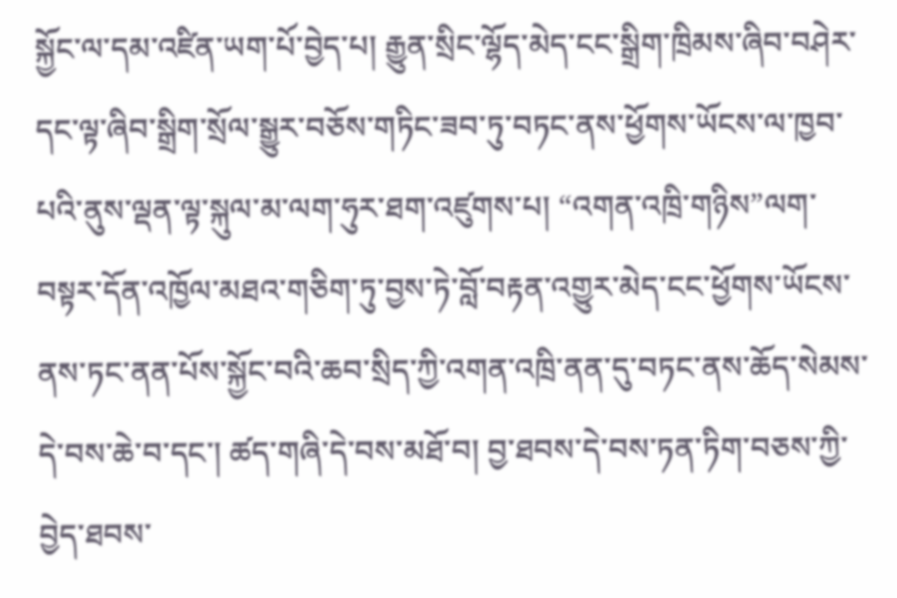སྐྱོང་ལ་དམ་འཛིན་ཡག་པོ་བྱེད་པ། རྒྱུན་སྲིང་ལྷོད་མེད་ངང་སྒྲིག་ཁྲིམས་ཞིབ་བཤེར་དང་ལྟ་ཞིབ་སྒྲིག་སྲོལ་སྒྱུར་བཅོས་གཏིང་ཟབ་ཏུ་བཏང་ནས་ཕྱོགས་ཡོངས་ལ་ཁྱབ་པའི་ནུས་ལྡན་ལྟ་སྐུལ་མ་ལག་ཧུར་ཐག་འཛུགས་པ། “འགན་འཁྲི་གཉིས”ལག་བསྟར་དོན་འཁྱོལ་མཐའ་གཅིག་ཏུ་བྱས་ཏེ་བློ་བརྟན་འགྱུར་མེད་ངང་ཕྱོགས་ཡོངས་ནས་ཏང་ནན་པོས་སྐྱོང་བའི་ཆབ་སྲིད་ཀྱི་འགན་འཁྲི་ནན་དུ་བཏང་ནས་ཆོད་སེམས་དེ་བས་ཆེ་བ་དང་། ཚད་གཞི་དེ་བས་མཐོ་བ། བྱ་ཐབས་དེ་བས་ཏན་ཏིག་བཅས་ཀྱི་བྱེད་ཐབས་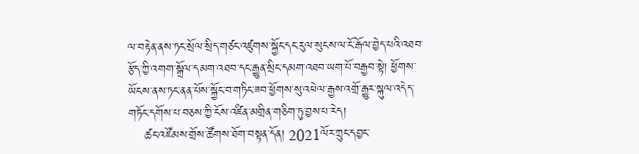ལ་བརྟེན་ནས་ཏང་སྲོལ་སྲིད་གཙང་འཛུགས་སྐྱོང་དང་རུལ་སུངས་ལ་ངོ་རྒོལ་བྱེད་པའི་འཐབ་རྩོད་ཀྱི་འགག་སྒྲོལ་དམག་འཐབ་དང་རྒྱུན་སྲིང་དམག་འཐབ་ཡག་པོ་བརྒྱབ་སྟེ། ཕྱོགས་ཡོངས་ནས་ཏང་ནན་པོས་སྐྱོང་བ་གཏིང་ཟབ་ཕྱོགས་སུ་འཕེལ་རྒྱས་འགྲོ་རྒྱུར་སྐུལ་འདེད་གཏོང་དགོས་པ་བཅས་ཀྱི་ངོས་འཛིན་མགྲིན་གཅིག་ཏུ་བྱས་པ་རེད།
    ཚང་འཛོམས་གྲོས་ཚོགས་ཐོག་བསྟན་དོན། 2021ལོར་ཀྲུང་དབྱང་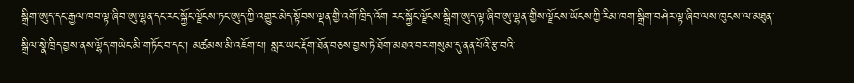སྒྲིག་ཨུད་དང་རྒྱལ་ཁབ་ལྟ་ཞིབ་ཨུ་ལྷན་དང་རང་སྐྱོང་ལྗོངས་ཏང་ཨུད་ཀྱི་འགྱུར་མེད་སྟོབས་ལྡན་གྱི་འགོ་ཁྲིད་འོག རང་སྐྱོང་ལྗོངས་སྒྲིག་ཨུད་ལྟ་ཞིབ་ཨུ་ལྷན་གྱིས་ལྗོངས་ཡོངས་ཀྱི་རིམ་ཁག་སྒྲིག་བཤེར་ལྟ་ཞིབ་ལས་ཁུངས་ལ་མཐུན་སྒྲིལ་སྣེ་ཁྲིད་བྱས་ནས་ལྷོད་གཡེང་མི་གཏོང་བ་དང་། མཚམས་མི་འཇོག་པ། སླར་ཡང་རྡོག་ཐོན་བཅས་བྱས་ཏེ་ཐོག་མཐའ་བར་གསུམ་དུ་ནན་པོའི་རྩ་བའི་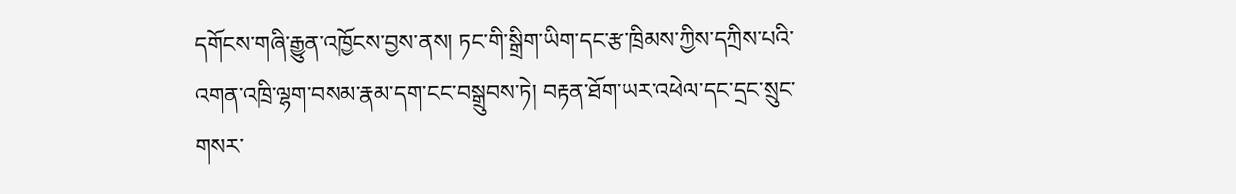དགོངས་གཞི་རྒྱུན་འཁྱོངས་བྱས་ནས། ཏང་གི་སྒྲིག་ཡིག་དང་རྩ་ཁྲིམས་ཀྱིས་དཀྲིས་པའི་འགན་འཁྲི་ལྷག་བསམ་རྣམ་དག་ངང་བསྒྲུབས་ཏེ། བརྟན་ཐོག་ཡར་འཕེལ་དང་དྲང་སྲུང་གསར་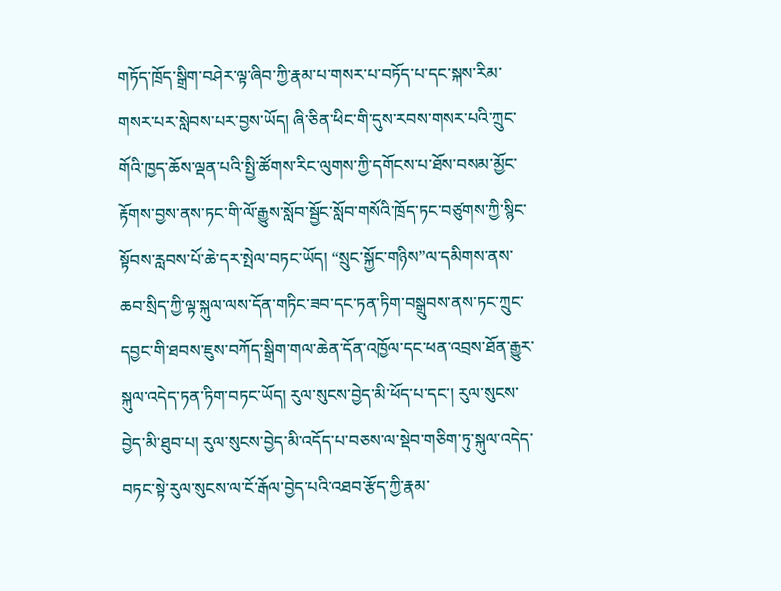གཏོད་ཁྲོད་སྒྲིག་བཤེར་ལྟ་ཞིབ་ཀྱི་རྣམ་པ་གསར་པ་བཏོད་པ་དང་སྐས་རིམ་གསར་པར་སླེབས་པར་བྱས་ཡོད། ཞི་ཅིན་ཕིང་གི་དུས་རབས་གསར་པའི་ཀྲུང་གོའི་ཁྱད་ཆོས་ལྡན་པའི་སྤྱི་ཚོགས་རིང་ལུགས་ཀྱི་དགོངས་པ་ཐོས་བསམ་མྱོང་རྟོགས་བྱས་ནས་ཏང་གི་ལོ་རྒྱུས་སློབ་སྦྱོང་སློབ་གསོའི་ཁྲོད་ཏང་བཙུགས་ཀྱི་སྙིང་སྟོབས་རླབས་པོ་ཆེ་དར་སྤེལ་བཏང་ཡོད། “སྲུང་སྐྱོང་གཉིས”ལ་དམིགས་ནས་ཆབ་སྲིད་ཀྱི་ལྟ་སྐུལ་ལས་དོན་གཏིང་ཟབ་དང་ཏན་ཏིག་བསྒྲུབས་ནས་ཏང་ཀྲུང་དབྱང་གི་ཐབས་ཇུས་བཀོད་སྒྲིག་གལ་ཆེན་དོན་འཁྱོལ་དང་ཕན་འབྲས་ཐོན་རྒྱུར་སྐུལ་འདེད་ཏན་ཏིག་བཏང་ཡོད། རུལ་སུངས་བྱེད་མི་ཕོད་པ་དང་། རུལ་སུངས་བྱེད་མི་ཐུབ་པ། རུལ་སུངས་བྱེད་མི་འདོད་པ་བཅས་ལ་སྡེབ་གཅིག་ཏུ་སྐུལ་འདེད་བཏང་སྟེ་རུལ་སུངས་ལ་ངོ་རྒོལ་བྱེད་པའི་འཐབ་རྩོད་ཀྱི་རྣམ་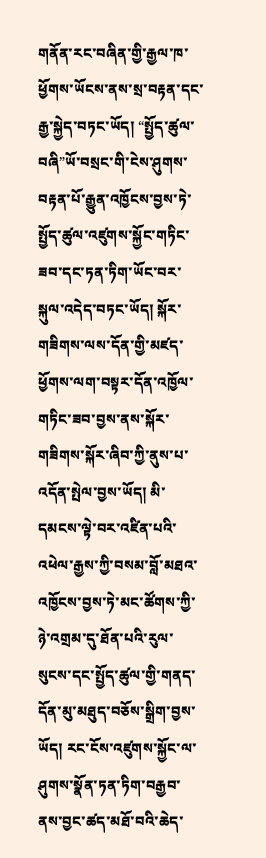གནོན་རང་བཞིན་གྱི་རྒྱལ་ཁ་ཕྱོགས་ཡོངས་ནས་སྲ་བརྟན་དང་རྒྱ་སྐྱེད་བཏང་ཡོད། “སྤྱོད་ཚུལ་བཞི”ཡོ་བསྲང་གི་ངེས་ཤུགས་བརྟན་པོ་རྒྱུན་འཁྱོངས་བྱས་ཏེ་སྤྱོད་ཚུལ་འཛུགས་སྐྱོང་གཏིང་ཟབ་དང་ཏན་ཏིག་ཡོང་བར་སྐུལ་འདེད་བཏང་ཡོད། སྐོར་གཟིགས་ལས་དོན་གྱི་མཛད་ཕྱོགས་ལག་བསྟར་དོན་འཁྱོལ་གཏིང་ཟབ་བྱས་ནས་སྐོར་གཟིགས་སྐོར་ཞིབ་ཀྱི་ནུས་པ་འདོན་སྤེལ་བྱས་ཡོད། མི་དམངས་ལྟེ་བར་འཛིན་པའི་འཕེལ་རྒྱས་ཀྱི་བསམ་བློ་མཐའ་འཁྱོངས་བྱས་ཏེ་མང་ཚོགས་ཀྱི་ཉེ་འགྲམ་དུ་ཐོན་པའི་རུལ་སུངས་དང་སྤྱོད་ཚུལ་གྱི་གནད་དོན་མུ་མཐུད་བཅོས་སྒྲིག་བྱས་ཡོད། རང་ངོས་འཛུགས་སྐྱོང་ལ་ཤུགས་སྣོན་ཏན་ཏིག་བརྒྱབ་ནས་བྱང་ཚད་མཐོ་བའི་ཆེད་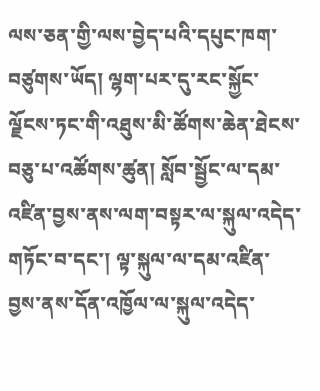ལས་ཅན་གྱི་ལས་བྱེད་པའི་དཔུང་ཁག་བཙུགས་ཡོད། ལྷག་པར་དུ་རང་སྐྱོང་ལྗོངས་ཏང་གི་འཐུས་མི་ཚོགས་ཆེན་ཐེངས་བཅུ་པ་འཚོགས་ཚུན། སློབ་སྦྱོང་ལ་དམ་འཛིན་བྱས་ནས་ལག་བསྟར་ལ་སྐུལ་འདེད་གཏོང་བ་དང་། ལྟ་སྐུལ་ལ་དམ་འཛིན་བྱས་ནས་དོན་འཁྱོལ་ལ་སྐུལ་འདེད་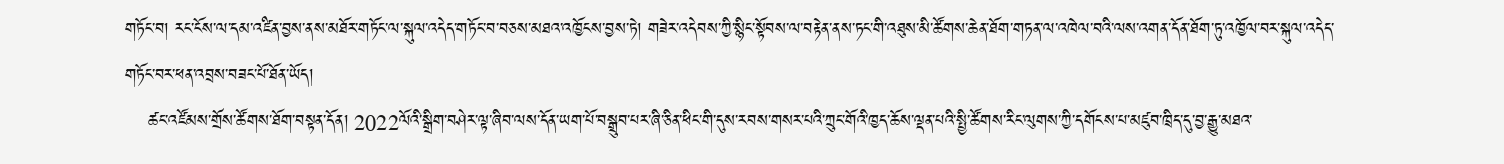གཏོང་བ། རང་ངོས་ལ་དམ་འཛིན་བྱས་ནས་མཐོར་གཏོང་ལ་སྐུལ་འདེད་གཏོང་བ་བཅས་མཐའ་འཁྱོངས་བྱས་ཏེ། གཟེར་འདེབས་ཀྱི་སྙིང་སྟོབས་ལ་བརྟེན་ནས་ཏང་གི་འཐུས་མི་ཚོགས་ཆེན་ཐོག་གཏན་ལ་འཁེལ་བའི་ལས་འགན་དོན་ཐོག་ཏུ་འཁྱོལ་བར་སྐུལ་འདེད་གཏོང་བར་ཕན་འབྲས་བཟང་པོ་ཐོན་ཡོད།
    ཚང་འཛོམས་གྲོས་ཚོགས་ཐོག་བསྟན་དོན། 2022ལོའི་སྒྲིག་བཤེར་ལྟ་ཞིབ་ལས་དོན་ཡག་པོ་བསྒྲུབ་པར་ཞི་ཅིན་ཕིང་གི་དུས་རབས་གསར་པའི་ཀྲུང་གོའི་ཁྱད་ཆོས་ལྡན་པའི་སྤྱི་ཚོགས་རིང་ལུགས་ཀྱི་དགོངས་པ་མཛུབ་ཁྲིད་དུ་བྱ་རྒྱུ་མཐའ་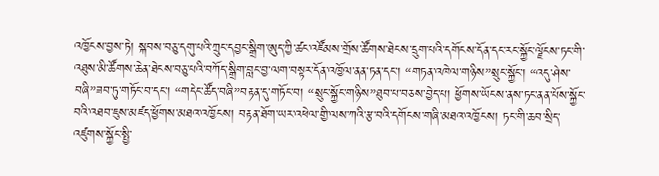འཁྱོངས་བྱས་ཏེ། སྐབས་བཅུ་དགུ་པའི་ཀྲུང་དབྱང་སྒྲིག་ཨུད་ཀྱི་ཚང་འཛོམས་གྲོས་ཚོགས་ཐེངས་དྲུག་པའི་དགོངས་དོན་དང་རང་སྐྱོང་ལྗོངས་ཏང་གི་འཐུས་མི་ཚོགས་ཆེན་ཐེངས་བཅུ་པའི་བཀོད་སྒྲིག་བླང་བྱ་ལག་བསྟར་དོན་འཁྱོལ་ནན་ཏན་དང་། “གཏན་འཁེལ་གཉིས”སྲུང་སྐྱོང་། “འདུ་ཤེས་བཞི”ཟབ་ཏུ་གཏོང་བ་དང་། “གདེང་ཚོད་བཞི”བརྟན་དུ་གཏོང་བ། “སྲུང་སྐྱོང་གཉིས”ཐུབ་པ་བཅས་བྱེད་པ། ཕྱོགས་ཡོངས་ནས་ཏང་ནན་པོས་སྐྱོང་བའི་འཐབ་ཇུས་མཛད་ཕྱོགས་མཐའ་འཁྱོངས། བརྟན་ཐོག་ཡར་འཕེལ་གྱི་ལས་ཀའི་རྩ་བའི་དགོངས་གཞི་མཐའ་འཁྱོངས། ཏང་གི་ཆབ་སྲིད་འཛུགས་སྐྱོང་སྤྱི་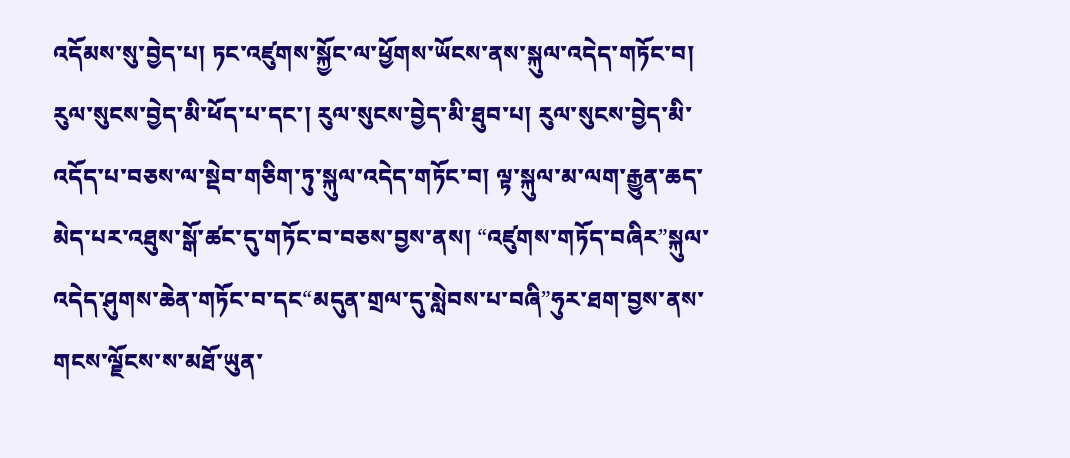འདོམས་སུ་བྱེད་པ། ཏང་འཛུགས་སྐྱོང་ལ་ཕྱོགས་ཡོངས་ནས་སྐུལ་འདེད་གཏོང་བ། རུལ་སུངས་བྱེད་མི་ཕོད་པ་དང་། རུལ་སུངས་བྱེད་མི་ཐུབ་པ། རུལ་སུངས་བྱེད་མི་འདོད་པ་བཅས་ལ་སྡེབ་གཅིག་ཏུ་སྐུལ་འདེད་གཏོང་བ། ལྟ་སྐུལ་མ་ལག་རྒྱུན་ཆད་མེད་པར་འཐུས་སྒོ་ཚང་དུ་གཏོང་བ་བཅས་བྱས་ནས། “འཛུགས་གཏོད་བཞིར”སྐུལ་འདེད་ཤུགས་ཆེན་གཏོང་བ་དང“མདུན་གྲལ་དུ་སླེབས་པ་བཞི”ཧུར་ཐག་བྱས་ནས་གངས་ལྗོངས་ས་མཐོ་ཡུན་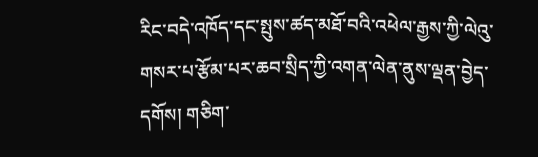རིང་བདེ་འཁོད་དང་སྤུས་ཚད་མཐོ་བའི་འཕེལ་རྒྱས་ཀྱི་ལེའུ་གསར་པ་རྩོམ་པར་ཆབ་སྲིད་ཀྱི་འགན་ལེན་ནུས་ལྡན་བྱེད་དགོས། གཅིག་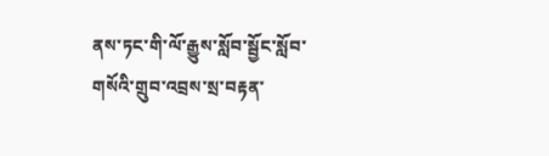ནས་ཏང་གི་ལོ་རྒྱུས་སློབ་སྦྱོང་སློབ་གསོའི་གྲུབ་འབྲས་སྲ་བརྟན་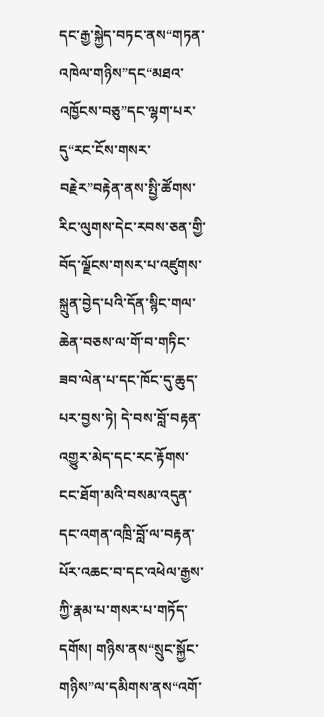དང་རྒྱ་སྐྱེད་བཏང་ནས“གཏན་འཁེལ་གཉིས”དང“མཐའ་འཁྱོངས་བཅུ”དང་ལྷག་པར་དུ“རང་ངོས་གསར་བརྗེར”བརྟེན་ནས་སྤྱི་ཚོགས་རིང་ལུགས་དེང་རབས་ཅན་གྱི་བོད་ལྗོངས་གསར་པ་འཛུགས་སྐྲུན་བྱེད་པའི་དོན་སྙིང་གལ་ཆེན་བཅས་ལ་གོ་བ་གཏིང་ཟབ་ལེན་པ་དང་ཁོང་དུ་ཆུད་པར་བྱས་ཏེ། དེ་བས་བློ་བརྟན་འགྱུར་མེད་དང་རང་རྟོགས་ངང་ཐོག་མའི་བསམ་འདུན་དང་འགན་འཁྲི་བློ་ལ་བརྟན་པོར་འཆང་བ་དང་འཕེལ་རྒྱས་ཀྱི་རྣམ་པ་གསར་པ་གཏོད་དགོས། གཉིས་ནས“སྲུང་སྐྱོང་གཉིས”ལ་དམིགས་ནས“འགོ་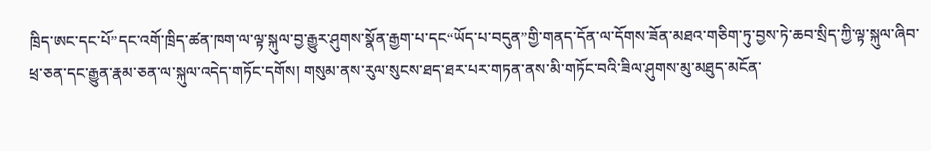ཁྲིད་ཨང་དང་པོ”དང་འགོ་ཁྲིད་ཚན་ཁག་ལ་ལྟ་སྐུལ་བྱ་རྒྱུར་ཤུགས་སྣོན་རྒྱག་པ་དང“ཡོད་པ་བདུན”གྱི་གནད་དོན་ལ་དོགས་ཟོན་མཐའ་གཅིག་ཏུ་བྱས་ཏེ་ཆབ་སྲིད་ཀྱི་ལྟ་སྐུལ་ཞིབ་ཕྲ་ཅན་དང་རྒྱུན་རྣམ་ཅན་ལ་སྐུལ་འདེད་གཏོང་དགོས། གསུམ་ནས་རུལ་སུངས་ཐད་ཐར་པར་གཏན་ནས་མི་གཏོང་བའི་ཟིལ་ཤུགས་མུ་མཐུད་མངོན་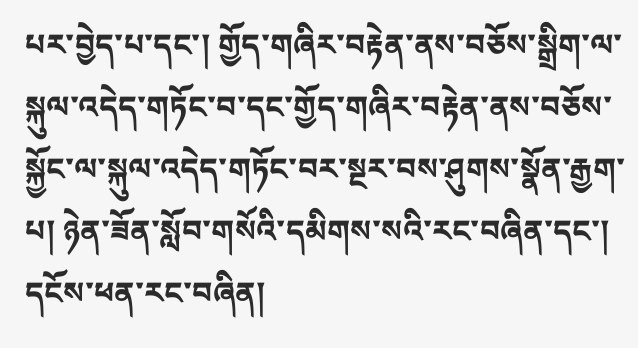པར་བྱེད་པ་དང་། གྱོད་གཞིར་བརྟེན་ནས་བཅོས་སྒྲིག་ལ་སྐུལ་འདེད་གཏོང་བ་དང་གྱོད་གཞིར་བརྟེན་ནས་བཅོས་སྐྱོང་ལ་སྐུལ་འདེད་གཏོང་བར་སྔར་བས་ཤུགས་སྣོན་རྒྱག་པ། ཉེན་ཟོན་སློབ་གསོའི་དམིགས་སའི་རང་བཞིན་དང་། དངོས་ཕན་རང་བཞིན།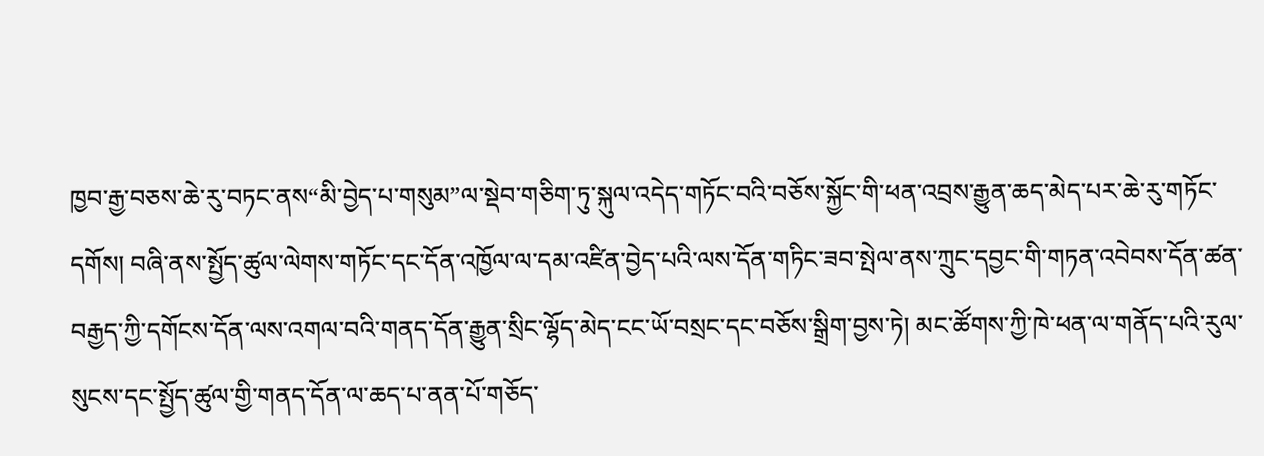ཁྱབ་རྒྱ་བཅས་ཆེ་རུ་བཏང་ནས“མི་བྱེད་པ་གསུམ”ལ་སྡེབ་གཅིག་ཏུ་སྐུལ་འདེད་གཏོང་བའི་བཅོས་སྐྱོང་གི་ཕན་འབྲས་རྒྱུན་ཆད་མེད་པར་ཆེ་རུ་གཏོང་དགོས། བཞི་ནས་སྤྱོད་ཚུལ་ལེགས་གཏོང་དང་དོན་འཁྱོལ་ལ་དམ་འཛིན་བྱེད་པའི་ལས་དོན་གཏིང་ཟབ་སྤེལ་ནས་ཀྲུང་དབྱང་གི་གཏན་འབེབས་དོན་ཚན་བརྒྱད་ཀྱི་དགོངས་དོན་ལས་འགལ་བའི་གནད་དོན་རྒྱུན་སྲིང་ལྷོད་མེད་ངང་ཡོ་བསྲང་དང་བཅོས་སྒྲིག་བྱས་ཏེ། མང་ཚོགས་ཀྱི་ཁེ་ཕན་ལ་གནོད་པའི་རུལ་སུངས་དང་སྤྱོད་ཚུལ་གྱི་གནད་དོན་ལ་ཆད་པ་ནན་པོ་གཅོད་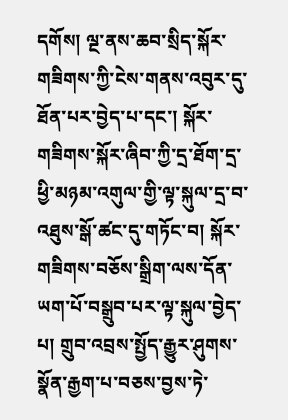དགོས། ལྔ་ནས་ཆབ་སྲིད་སྐོར་གཟིགས་ཀྱི་ངེས་གནས་འབུར་དུ་ཐོན་པར་བྱེད་པ་དང་། སྐོར་གཟིགས་སྐོར་ཞིབ་ཀྱི་དྲ་ཐོག་དྲ་ཕྱི་མཉམ་འགུལ་གྱི་ལྟ་སྐུལ་དྲ་བ་འཐུས་སྒོ་ཚང་དུ་གཏོང་བ། སྐོར་གཟིགས་བཅོས་སྒྲིག་ལས་དོན་ཡག་པོ་བསྒྲུབ་པར་ལྟ་སྐུལ་བྱེད་པ། གྲུབ་འབྲས་སྤྱོད་རྒྱུར་ཤུགས་སྣོན་རྒྱག་པ་བཅས་བྱས་ཏེ་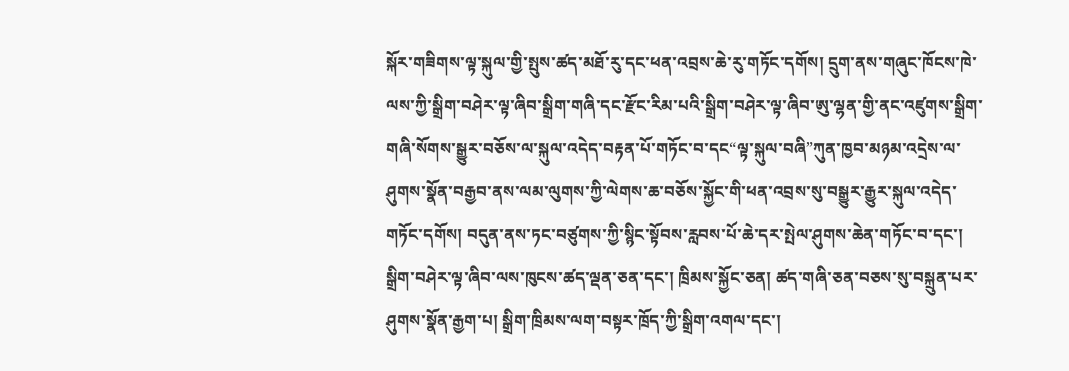སྐོར་གཟིགས་ལྟ་སྐུལ་གྱི་སྤུས་ཚད་མཐོ་རུ་དང་ཕན་འབྲས་ཆེ་རུ་གཏོང་དགོས། དྲུག་ནས་གཞུང་ཁོངས་ཁེ་ལས་ཀྱི་སྒྲིག་བཤེར་ལྟ་ཞིབ་སྒྲིག་གཞི་དང་རྫོང་རིམ་པའི་སྒྲིག་བཤེར་ལྟ་ཞིབ་ཨུ་ལྷན་གྱི་ནང་འཛུགས་སྒྲིག་གཞི་སོགས་སྒྱུར་བཅོས་ལ་སྐུལ་འདེད་བརྟན་པོ་གཏོང་བ་དང“ལྟ་སྐུལ་བཞི”ཀུན་ཁྱབ་མཉམ་འདྲེས་ལ་ཤུགས་སྣོན་བརྒྱབ་ནས་ལམ་ལུགས་ཀྱི་ལེགས་ཆ་བཅོས་སྐྱོང་གི་ཕན་འབྲས་སུ་བསྒྱུར་རྒྱུར་སྐུལ་འདེད་གཏོང་དགོས། བདུན་ནས་ཏང་བཙུགས་ཀྱི་སྙིང་སྟོབས་རླབས་པོ་ཆེ་དར་སྤེལ་ཤུགས་ཆེན་གཏོང་བ་དང་། སྒྲིག་བཤེར་ལྟ་ཞིབ་ལས་ཁུངས་ཚད་ལྡན་ཅན་དང་། ཁྲིམས་སྐྱོང་ཅན། ཚད་གཞི་ཅན་བཅས་སུ་བསྐྲུན་པར་ཤུགས་སྣོན་རྒྱག་པ། སྒྲིག་ཁྲིམས་ལག་བསྟར་ཁྲོད་ཀྱི་སྒྲིག་འགལ་དང་།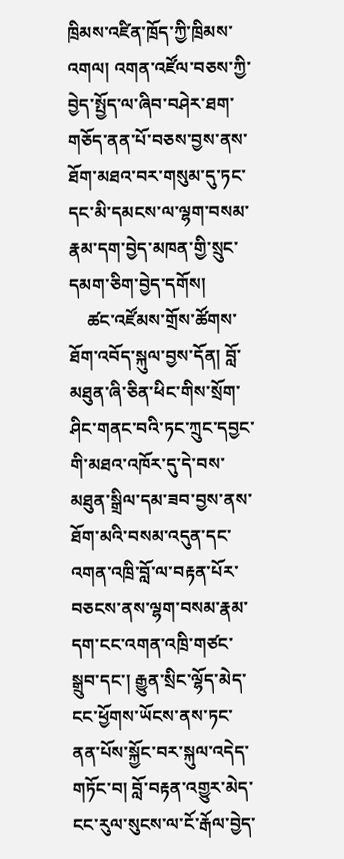ཁྲིམས་འཛིན་ཁྲོད་ཀྱི་ཁྲིམས་འགལ། འགན་འཛོལ་བཅས་ཀྱི་བྱེད་སྤྱོད་ལ་ཞིབ་བཤེར་ཐག་གཅོད་ནན་པོ་བཅས་བྱས་ནས་ཐོག་མཐའ་བར་གསུམ་དུ་ཏང་དང་མི་དམངས་ལ་ལྷག་བསམ་རྣམ་དག་བྱེད་མཁན་གྱི་སྲུང་དམག་ཅིག་བྱེད་དགོས།
    ཚང་འཛོམས་གྲོས་ཚོགས་ཐོག་འབོད་སྐུལ་བྱས་དོན། བློ་མཐུན་ཞི་ཅིན་ཕིང་གིས་སྲོག་ཤིང་གནང་བའི་ཏང་ཀྲུང་དབྱང་གི་མཐའ་འཁོར་དུ་དེ་བས་མཐུན་སྒྲིལ་དམ་ཟབ་བྱས་ནས་ཐོག་མའི་བསམ་འདུན་དང་འགན་འཁྲི་བློ་ལ་བརྟན་པོར་བཅངས་ནས་ལྷག་བསམ་རྣམ་དག་ངང་འགན་འཁྲི་གཙང་སྒྲུབ་དང་། རྒྱུན་སྲིང་ལྷོད་མེད་ངང་ཕྱོགས་ཡོངས་ནས་ཏང་ནན་པོས་སྐྱོང་བར་སྐུལ་འདེད་གཏོང་བ། བློ་བརྟན་འགྱུར་མེད་ངང་རུལ་སུངས་ལ་ངོ་རྒོལ་བྱེད་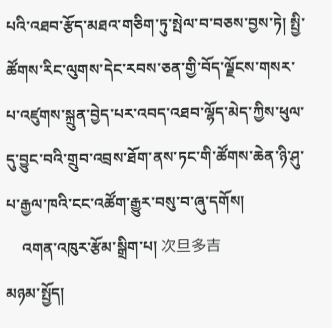པའི་འཐབ་རྩོད་མཐའ་གཅིག་ཏུ་སྤེལ་བ་བཅས་བྱས་ཏེ། སྤྱི་ཚོགས་རིང་ལུགས་དེང་རབས་ཅན་གྱི་བོད་ལྗོངས་གསར་པ་འཛུགས་སྐྲུན་བྱེད་པར་འབད་འཐབ་ལྷོད་མེད་ཀྱིས་ཕུལ་དུ་བྱུང་བའི་གྲུབ་འབྲས་ཐོག་ནས་ཏང་གི་ཚོགས་ཆེན་ཉི་ཤུ་པ་རྒྱལ་ཁའི་ངང་འཚོག་རྒྱུར་བསུ་བ་ཞུ་དགོས།
    འགན་འཁུར་རྩོམ་སྒྲིག་པ། 次旦多吉
མཉམ་སྤྱོད།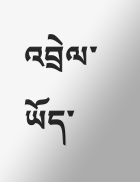འབྲེལ་ཡོད་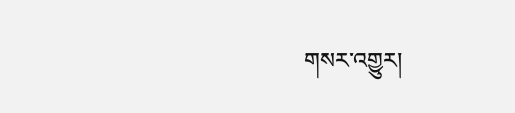གསར་འགྱུར།